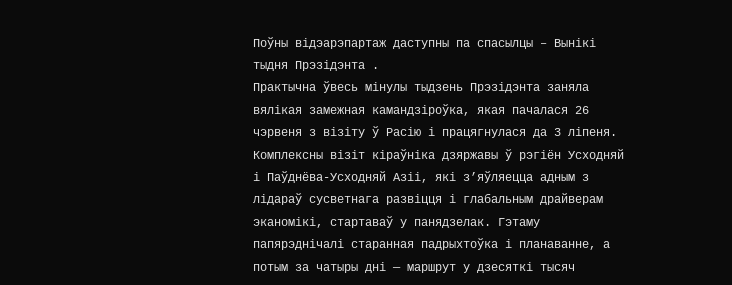Поўны відэарэпартаж даступны па спасылцы – Вынікі тыдня Прэзідэнта .
Практычна ўвесь мінулы тыдзень Прэзідэнта заняла вялікая замежная камандзіроўка, якая пачалася 26 чэрвеня з візіту ў Расію і працягнулася да 3 ліпеня.
Комплексны візіт кіраўніка дзяржавы ў рэгіён Усходняй і Паўднёва-Усходняй Азіі, які з’яўляецца адным з лідараў сусветнага развіцця і глабальным драйверам эканомікі, стартаваў у панядзелак. Гэтаму папярэднічалі старанная падрыхтоўка і планаванне, а потым за чатыры дні — маршрут у дзесяткі тысяч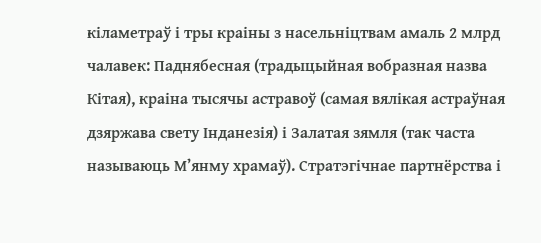кіламетраў і тры краіны з насельніцтвам амаль 2 млрд чалавек: Паднябесная (традыцыйная вобразная назва Кітая), краіна тысячы астравоў (самая вялікая астраўная дзяржава свету Інданезія) і Залатая зямля (так часта называюць М’янму храмаў). Стратэгічнае партнёрства і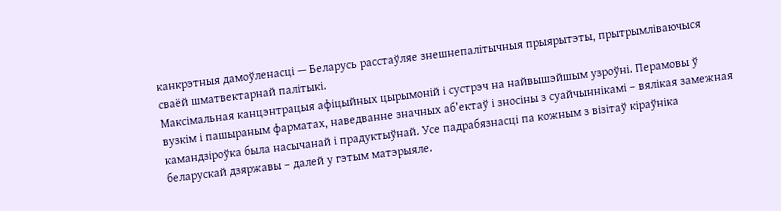канкрэтныя дамоўленасці — Беларусь расстаўляе знешнепалітычныя прыярытэты, прытрымліваючыся сваёй шматвектарнай палітыкі.
Максімальная канцэнтрацыя афіцыйных цырымоній і сустрэч на найвышэйшым узроўні. Перамовы ў вузкім і пашыраным фарматах, наведванне значных аб’ектаў і зносіны з суайчыннікамі – вялікая замежная камандзіроўка была насычанай і прадуктыўнай. Усе падрабязнасці па кожным з візітаў кіраўніка беларускай дзяржавы – далей у гэтым матэрыяле.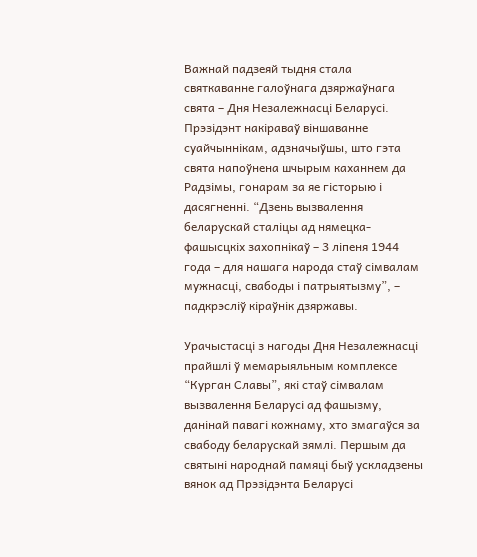Важнай падзеяй тыдня стала святкаванне галоўнага дзяржаўнага свята – Дня Незалежнасці Беларусі. Прэзідэнт накіраваў віншаванне суайчыннікам, адзначыўшы, што гэта свята напоўнена шчырым каханнем да Радзімы, гонарам за яе гісторыю і дасягненні. “Дзень вызвалення беларускай сталіцы ад нямецка-фашысцкіх захопнікаў – 3 ліпеня 1944 года – для нашага народа стаў сімвалам мужнасці, свабоды і патрыятызму”, – падкрэсліў кіраўнік дзяржавы.

Урачыстасці з нагоды Дня Незалежнасці прайшлі ў мемарыяльным комплексе “Курган Славы”, які стаў сімвалам вызвалення Беларусі ад фашызму, данінай павагі кожнаму, хто змагаўся за свабоду беларускай зямлі. Першым да святыні народнай памяці быў ускладзены вянок ад Прэзідэнта Беларусі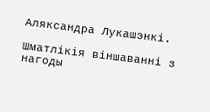Аляксандра Лукашэнкі.

Шматлікія віншаванні з нагоды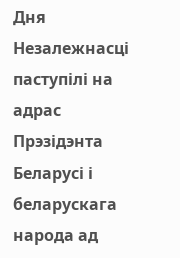Дня Незалежнасці паступілі на адрас Прэзідэнта Беларусі і беларускага народа ад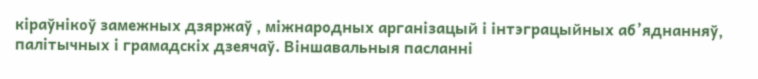кіраўнікоў замежных дзяржаў , міжнародных арганізацый і інтэграцыйных аб’яднанняў, палітычных і грамадскіх дзеячаў. Віншавальныя пасланні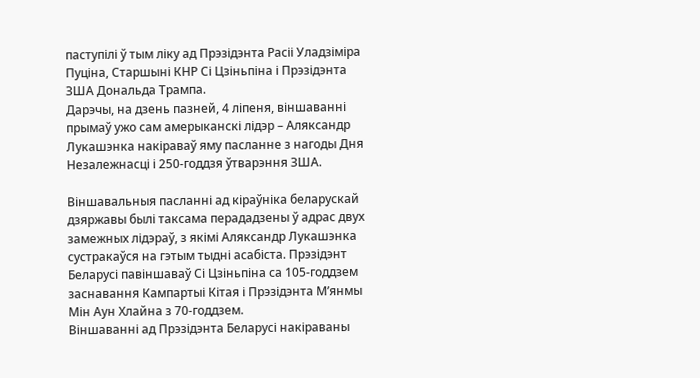паступілі ў тым ліку ад Прэзідэнта Расіі Уладзіміра Пуціна, Старшыні КНР Сі Цзіньпіна і Прэзідэнта ЗША Дональда Трампа.
Дарэчы, на дзень пазней, 4 ліпеня, віншаванні прымаў ужо сам амерыканскі лідэр – Аляксандр Лукашэнка накіраваў яму пасланне з нагоды Дня Незалежнасці і 250-годдзя ўтварэння ЗША.

Віншавальныя пасланні ад кіраўніка беларускай дзяржавы былі таксама перададзены ў адрас двух замежных лідэраў, з якімі Аляксандр Лукашэнка сустракаўся на гэтым тыдні асабіста. Прэзідэнт Беларусі павіншаваў Сі Цзіньпіна са 105-годдзем заснавання Кампартыі Кітая і Прэзідэнта М’янмы Мін Аун Хлайна з 70-годдзем.
Віншаванні ад Прэзідэнта Беларусі накіраваны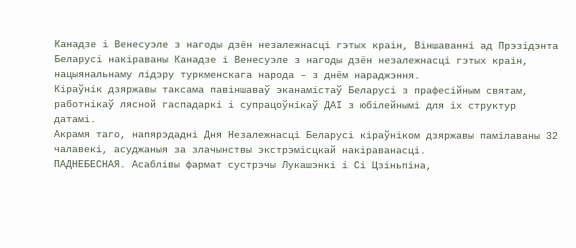Канадзе і Венесуэле з нагоды дзён незалежнасці гэтых краін, Віншаванні ад Прэзідэнта Беларусі накіраваны Канадзе і Венесуэле з нагоды дзён незалежнасці гэтых краін, нацыянальнаму лідэру туркменскага народа – з днём нараджэння.
Кіраўнік дзяржавы таксама павіншаваў эканамістаў Беларусі з прафесійным святам, работнікаў лясной гаспадаркі і супрацоўнікаў ДАІ з юбілейнымі для іх структур датамі.
Акрамя таго, напярэдадні Дня Незалежнасці Беларусі кіраўніком дзяржавы памілаваны 32 чалавекі, асуджаныя за злачынствы экстрэмісцкай накіраванасці.
ПАДНЕБЕСНАЯ. Асаблівы фармат сустрэчы Лукашэнкі і Сі Цзіньпіна,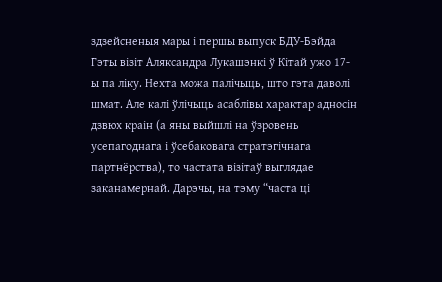здзейсненыя мары і першы выпуск БДУ-Бэйда
Гэты візіт Аляксандра Лукашэнкі ў Кітай ужо 17-ы па ліку. Нехта можа палічыць, што гэта даволі шмат. Але калі ўлічыць асаблівы характар адносін дзвюх краін (а яны выйшлі на ўзровень усепагоднага і ўсебаковага стратэгічнага партнёрства), то частата візітаў выглядае заканамернай. Дарэчы, на тэму “часта ці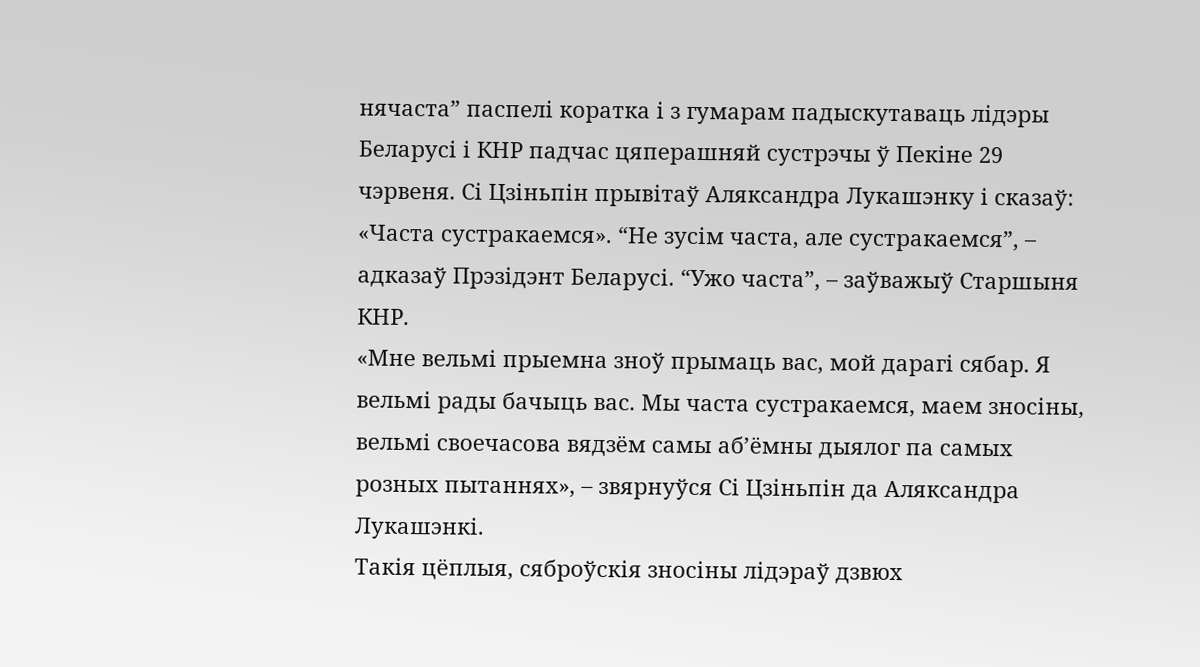нячаста” паспелі коратка і з гумарам падыскутаваць лідэры Беларусі і КНР падчас цяперашняй сустрэчы ў Пекіне 29 чэрвеня. Сі Цзіньпін прывітаў Аляксандра Лукашэнку і сказаў: «Часта сустракаемся». “Не зусім часта, але сустракаемся”, – адказаў Прэзідэнт Беларусі. “Ужо часта”, – заўважыў Старшыня КНР.
«Мне вельмі прыемна зноў прымаць вас, мой дарагі сябар. Я вельмі рады бачыць вас. Мы часта сустракаемся, маем зносіны, вельмі своечасова вядзём самы аб’ёмны дыялог па самых розных пытаннях», – звярнуўся Сі Цзіньпін да Аляксандра Лукашэнкі.
Такія цёплыя, сяброўскія зносіны лідэраў дзвюх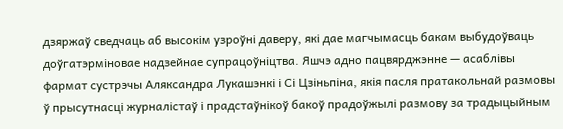дзяржаў сведчаць аб высокім узроўні даверу, які дае магчымасць бакам выбудоўваць доўгатэрміновае надзейнае супрацоўніцтва. Яшчэ адно пацвярджэнне — асаблівы фармат сустрэчы Аляксандра Лукашэнкі і Сі Цзіньпіна, якія пасля пратакольнай размовы ў прысутнасці журналістаў і прадстаўнікоў бакоў прадоўжылі размову за традыцыйным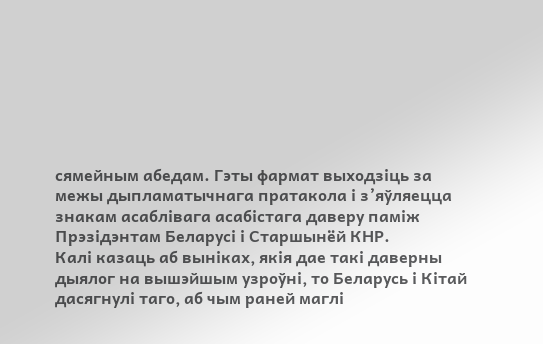сямейным абедам. Гэты фармат выходзіць за межы дыпламатычнага пратакола і з’яўляецца знакам асаблівага асабістага даверу паміж Прэзідэнтам Беларусі і Старшынёй КНР.
Калі казаць аб выніках, якія дае такі даверны дыялог на вышэйшым узроўні, то Беларусь і Кітай дасягнулі таго, аб чым раней маглі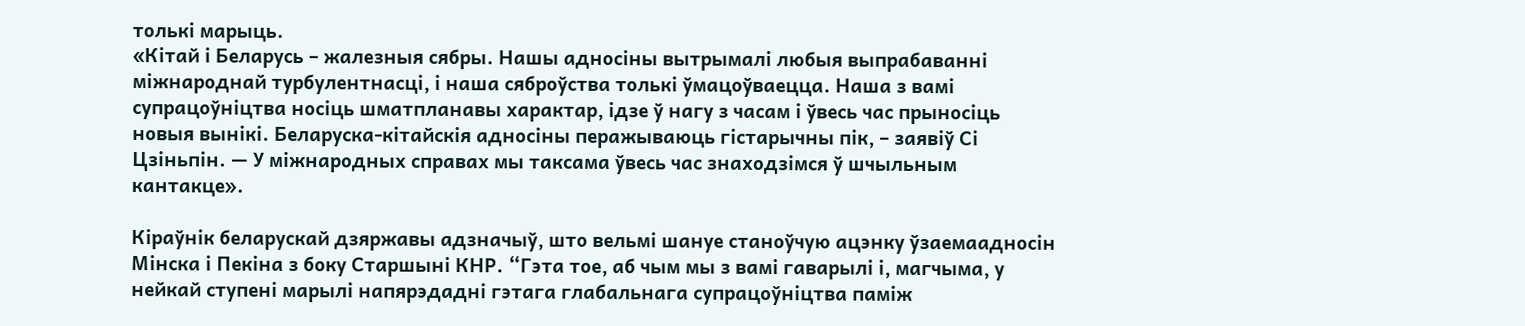толькі марыць.
«Кітай і Беларусь – жалезныя сябры. Нашы адносіны вытрымалі любыя выпрабаванні міжнароднай турбулентнасці, і наша сяброўства толькі ўмацоўваецца. Наша з вамі супрацоўніцтва носіць шматпланавы характар, ідзе ў нагу з часам і ўвесь час прыносіць новыя вынікі. Беларуска-кітайскія адносіны перажываюць гістарычны пік, – заявіў Сі Цзіньпін. — У міжнародных справах мы таксама ўвесь час знаходзімся ў шчыльным кантакце».

Кіраўнік беларускай дзяржавы адзначыў, што вельмі шануе станоўчую ацэнку ўзаемаадносін Мінска і Пекіна з боку Старшыні КНР. “Гэта тое, аб чым мы з вамі гаварылі і, магчыма, у нейкай ступені марылі напярэдадні гэтага глабальнага супрацоўніцтва паміж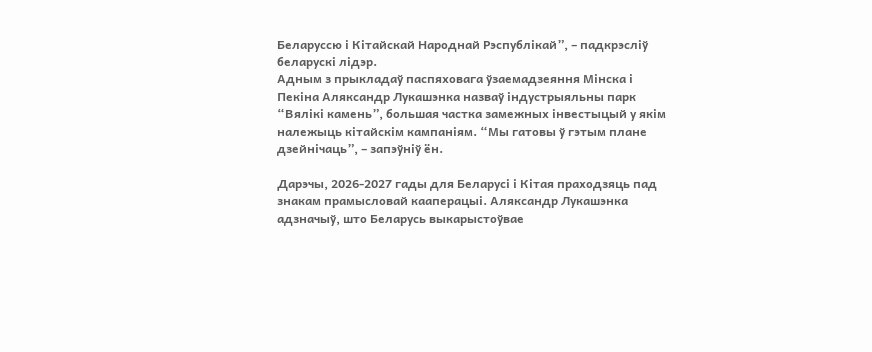Беларуссю і Кітайскай Народнай Рэспублікай”, – падкрэсліў беларускі лідэр.
Адным з прыкладаў паспяховага ўзаемадзеяння Мінска і Пекіна Аляксандр Лукашэнка назваў індустрыяльны парк “Вялікі камень”, большая частка замежных інвестыцый у якім належыць кітайскім кампаніям. “Мы гатовы ў гэтым плане дзейнічаць”, – запэўніў ён.

Дарэчы, 2026-2027 гады для Беларусі і Кітая праходзяць пад знакам прамысловай кааперацыі. Аляксандр Лукашэнка адзначыў, што Беларусь выкарыстоўвае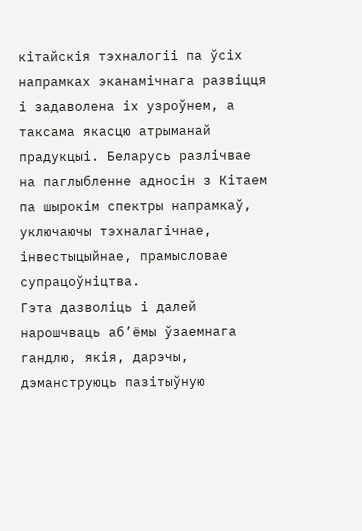кітайскія тэхналогіі па ўсіх напрамках эканамічнага развіцця і задаволена іх узроўнем, а таксама якасцю атрыманай прадукцыі. Беларусь разлічвае на паглыбленне адносін з Кітаем па шырокім спектры напрамкаў, уключаючы тэхналагічнае, інвестыцыйнае, прамысловае супрацоўніцтва.
Гэта дазволіць і далей нарошчваць аб’ёмы ўзаемнага гандлю, якія, дарэчы, дэманструюць пазітыўную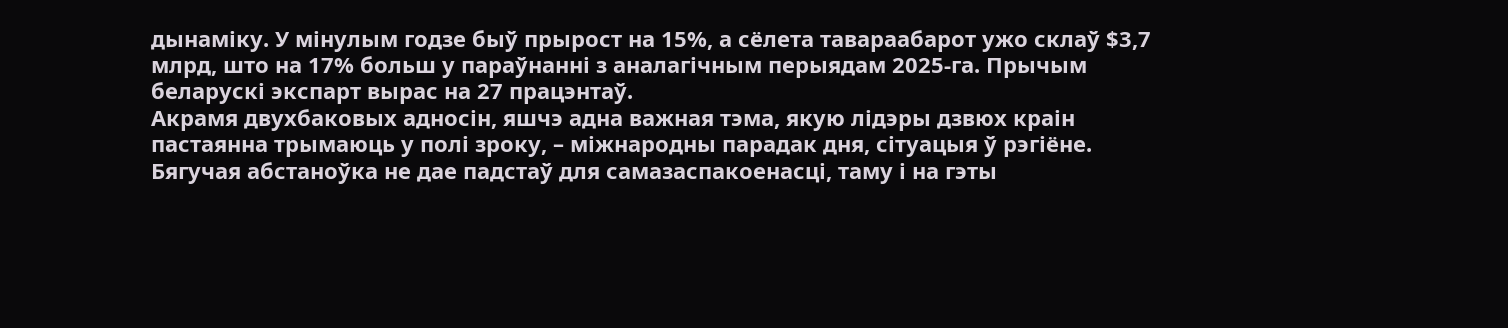дынаміку. У мінулым годзе быў прырост на 15%, а сёлета тавараабарот ужо склаў $3,7 млрд, што на 17% больш у параўнанні з аналагічным перыядам 2025-га. Прычым беларускі экспарт вырас на 27 працэнтаў.
Акрамя двухбаковых адносін, яшчэ адна важная тэма, якую лідэры дзвюх краін пастаянна трымаюць у полі зроку, – міжнародны парадак дня, сітуацыя ў рэгіёне. Бягучая абстаноўка не дае падстаў для самазаспакоенасці, таму і на гэты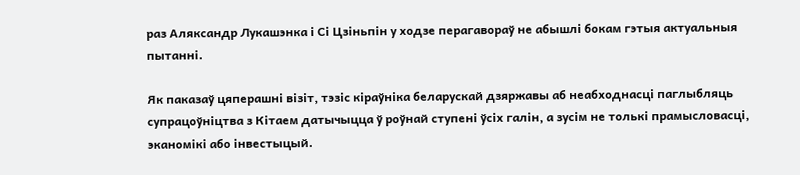раз Аляксандр Лукашэнка і Сі Цзіньпін у ходзе перагавораў не абышлі бокам гэтыя актуальныя пытанні.

Як паказаў цяперашні візіт, тэзіс кіраўніка беларускай дзяржавы аб неабходнасці паглыбляць супрацоўніцтва з Кітаем датычыцца ў роўнай ступені ўсіх галін, а зусім не толькі прамысловасці, эканомікі або інвестыцый.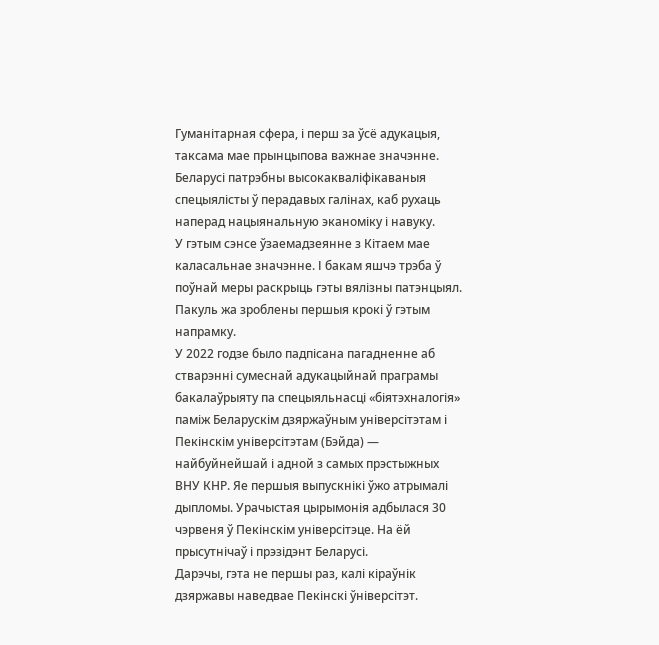Гуманітарная сфера, і перш за ўсё адукацыя, таксама мае прынцыпова важнае значэнне. Беларусі патрэбны высокакваліфікаваныя спецыялісты ў перадавых галінах, каб рухаць наперад нацыянальную эканоміку і навуку.
У гэтым сэнсе ўзаемадзеянне з Кітаем мае каласальнае значэнне. І бакам яшчэ трэба ў поўнай меры раскрыць гэты вялізны патэнцыял. Пакуль жа зроблены першыя крокі ў гэтым напрамку.
У 2022 годзе было падпісана пагадненне аб стварэнні сумеснай адукацыйнай праграмы бакалаўрыяту па спецыяльнасці «біятэхналогія» паміж Беларускім дзяржаўным універсітэтам і Пекінскім універсітэтам (Бэйда) — найбуйнейшай і адной з самых прэстыжных ВНУ КНР. Яе першыя выпускнікі ўжо атрымалі дыпломы. Урачыстая цырымонія адбылася 30 чэрвеня ў Пекінскім універсітэце. На ёй прысутнічаў і прэзідэнт Беларусі.
Дарэчы, гэта не першы раз, калі кіраўнік дзяржавы наведвае Пекінскі ўніверсітэт.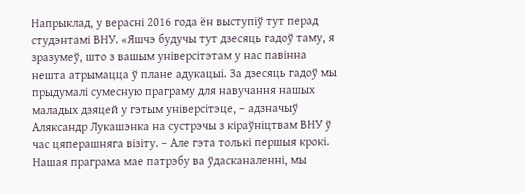Напрыклад, у верасні 2016 года ён выступіў тут перад студэнтамі ВНУ. «Яшчэ будучы тут дзесяць гадоў таму, я зразумеў, што з вашым універсітэтам у нас павінна нешта атрымацца ў плане адукацыі. За дзесяць гадоў мы прыдумалі сумесную праграму для навучання нашых маладых дзяцей у гэтым універсітэце, – адзначыў Аляксандр Лукашэнка на сустрэчы з кіраўніцтвам ВНУ ў час цяперашняга візіту. – Але гэта толькі першыя крокі. Нашая праграма мае патрэбу ва ўдасканаленні, мы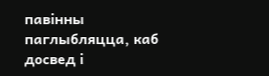павінны паглыбляцца, каб досвед і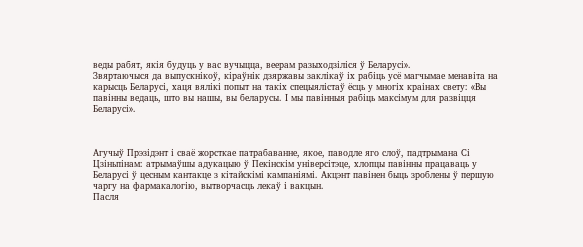веды рабят, якія будуць у вас вучыцца, веерам разыходзіліся ў Беларусі».
Звяртаючыся да выпускнікоў, кіраўнік дзяржавы заклікаў іх рабіць усё магчымае менавіта на карысць Беларусі, хаця вялікі попыт на такіх спецыялістаў ёсць у многіх краінах свету: «Вы павінны ведаць, што вы нашы, вы беларусы. І мы павінныя рабіць максімум для развіцця Беларусі».



Агучыў Прэзідэнт і сваё жорсткае патрабаванне, якое, паводле яго слоў, падтрымана Сі Цзіньпінам: атрымаўшы адукацыю ў Пекінскім універсітэце, хлопцы павінны працаваць у Беларусі ў цесным кантакце з кітайскімі кампаніямі. Акцэнт павінен быць зроблены ў першую чаргу на фармакалогію, вытворчасць лекаў і вакцын.
Пасля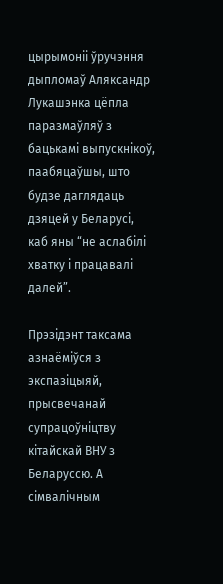цырымоніі ўручэння дыпломаў Аляксандр Лукашэнка цёпла паразмаўляў з бацькамі выпускнікоў, паабяцаўшы, што будзе даглядаць дзяцей у Беларусі, каб яны “не аслабілі хватку і працавалі далей”.

Прэзідэнт таксама азнаёміўся з экспазіцыяй, прысвечанай супрацоўніцтву кітайскай ВНУ з Беларуссю. А сімвалічным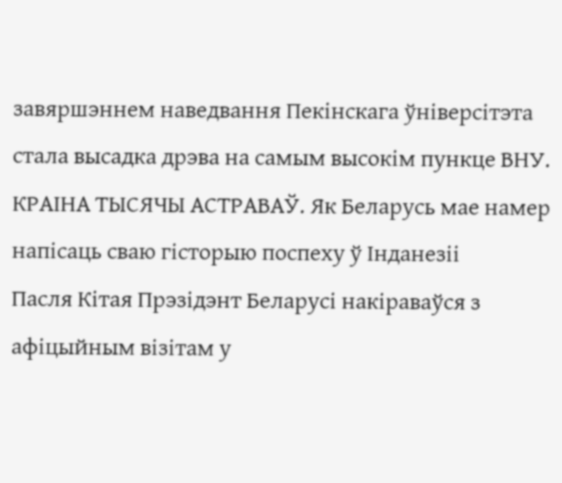завяршэннем наведвання Пекінскага ўніверсітэта стала высадка дрэва на самым высокім пункце ВНУ.
КРАІНА ТЫСЯЧЫ АСТРАВАЎ. Як Беларусь мае намер напісаць сваю гісторыю поспеху ў Інданезіі
Пасля Кітая Прэзідэнт Беларусі накіраваўся з афіцыйным візітам у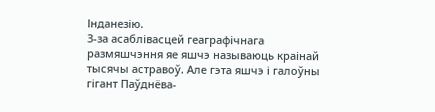Інданезію.
З-за асаблівасцей геаграфічнага размяшчэння яе яшчэ называюць краінай тысячы астравоў. Але гэта яшчэ і галоўны гігант Паўднёва-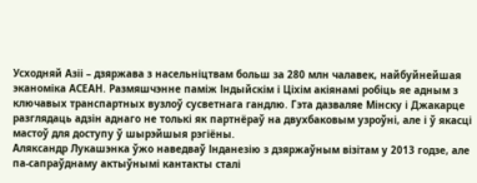Усходняй Азіі – дзяржава з насельніцтвам больш за 280 млн чалавек, найбуйнейшая эканоміка АСЕАН. Размяшчэнне паміж Індыйскім і Ціхім акіянамі робіць яе адным з ключавых транспартных вузлоў сусветнага гандлю. Гэта дазваляе Мінску і Джакарце разглядаць адзін аднаго не толькі як партнёраў на двухбаковым узроўні, але і ў якасці мастоў для доступу ў шырэйшыя рэгіёны.
Аляксандр Лукашэнка ўжо наведваў Інданезію з дзяржаўным візітам у 2013 годзе, але па-сапраўднаму актыўнымі кантакты сталі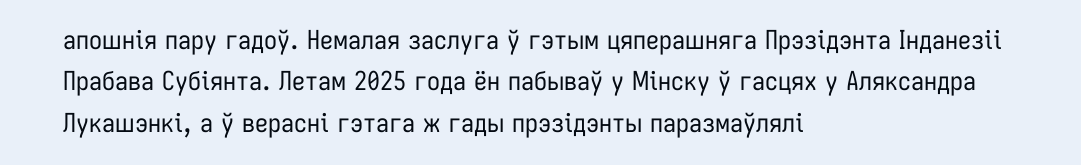апошнія пару гадоў. Немалая заслуга ў гэтым цяперашняга Прэзідэнта Інданезіі Прабава Субіянта. Летам 2025 года ён пабываў у Мінску ў гасцях у Аляксандра Лукашэнкі, а ў верасні гэтага ж гады прэзідэнты паразмаўлялі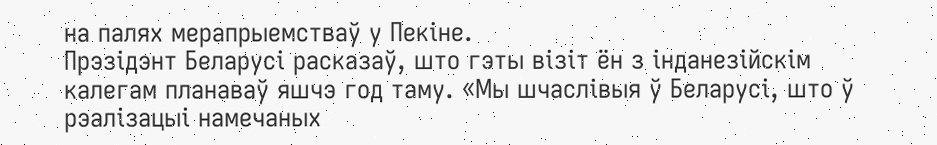на палях мерапрыемстваў у Пекіне.
Прэзідэнт Беларусі расказаў, што гэты візіт ён з інданезійскім калегам планаваў яшчэ год таму. «Мы шчаслівыя ў Беларусі, што ў рэалізацыі намечаных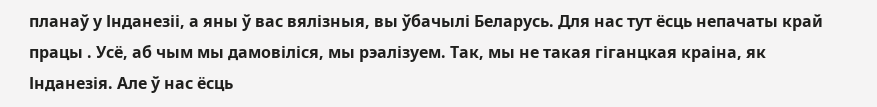планаў у Інданезіі, а яны ў вас вялізныя, вы ўбачылі Беларусь. Для нас тут ёсць непачаты край працы . Усё, аб чым мы дамовіліся, мы рэалізуем. Так, мы не такая гіганцкая краіна, як Інданезія. Але ў нас ёсць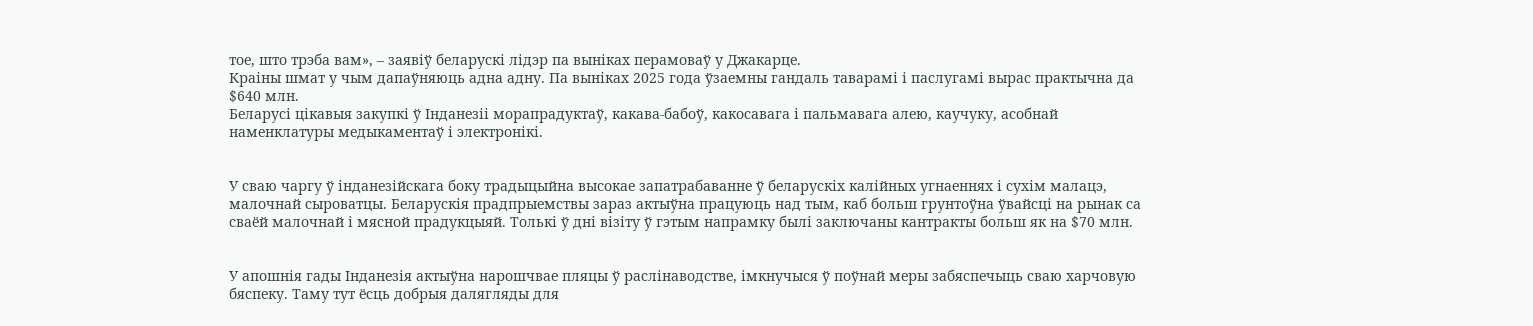тое, што трэба вам», – заявіў беларускі лідэр па выніках перамоваў у Джакарце.
Краіны шмат у чым дапаўняюць адна адну. Па выніках 2025 года ўзаемны гандаль таварамі і паслугамі вырас практычна да $640 млн.
Беларусі цікавыя закупкі ў Інданезіі морапрадуктаў, какава-бабоў, какосавага і пальмавага алею, каучуку, асобнай наменклатуры медыкаментаў і электронікі.


У сваю чаргу ў інданезійскага боку традыцыйна высокае запатрабаванне ў беларускіх калійных угнаеннях і сухім малацэ, малочнай сыроватцы. Беларускія прадпрыемствы зараз актыўна працуюць над тым, каб больш грунтоўна ўвайсці на рынак са сваёй малочнай і мясной прадукцыяй. Толькі ў дні візіту ў гэтым напрамку былі заключаны кантракты больш як на $70 млн.


У апошнія гады Інданезія актыўна нарошчвае пляцы ў раслінаводстве, імкнучыся ў поўнай меры забяспечыць сваю харчовую бяспеку. Таму тут ёсць добрыя далягляды для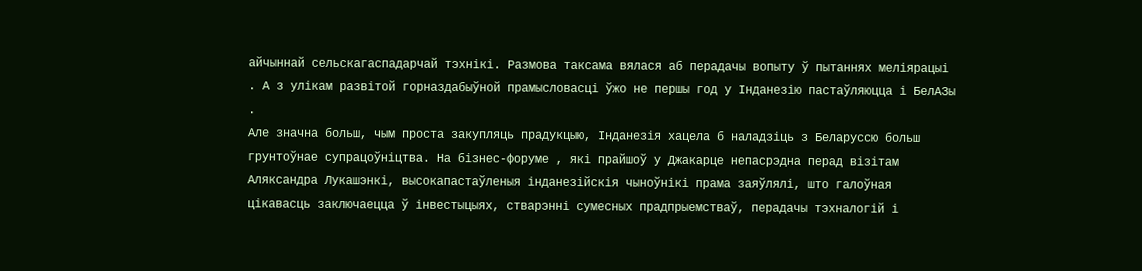айчыннай сельскагаспадарчай тэхнікі. Размова таксама вялася аб перадачы вопыту ў пытаннях меліярацыі . А з улікам развітой горназдабыўной прамысловасці ўжо не першы год у Інданезію пастаўляюцца і БелАЗы .
Але значна больш, чым проста закупляць прадукцыю, Інданезія хацела б наладзіць з Беларуссю больш грунтоўнае супрацоўніцтва. На бізнес-форуме , які прайшоў у Джакарце непасрэдна перад візітам Аляксандра Лукашэнкі, высокапастаўленыя інданезійскія чыноўнікі прама заяўлялі, што галоўная цікавасць заключаецца ў інвестыцыях, стварэнні сумесных прадпрыемстваў, перадачы тэхналогій і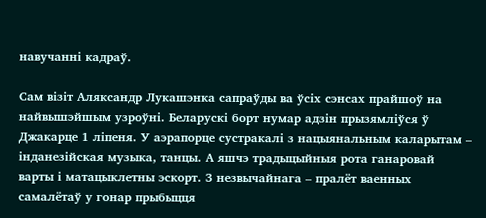навучанні кадраў.

Сам візіт Аляксандр Лукашэнка сапраўды ва ўсіх сэнсах прайшоў на найвышэйшым узроўні. Беларускі борт нумар адзін прызямліўся ў Джакарце 1 ліпеня. У аэрапорце сустракалі з нацыянальным каларытам – інданезійская музыка, танцы. А яшчэ традыцыйныя рота ганаровай варты і матацыклетны эскорт. З незвычайнага – пралёт ваенных самалётаў у гонар прыбыцця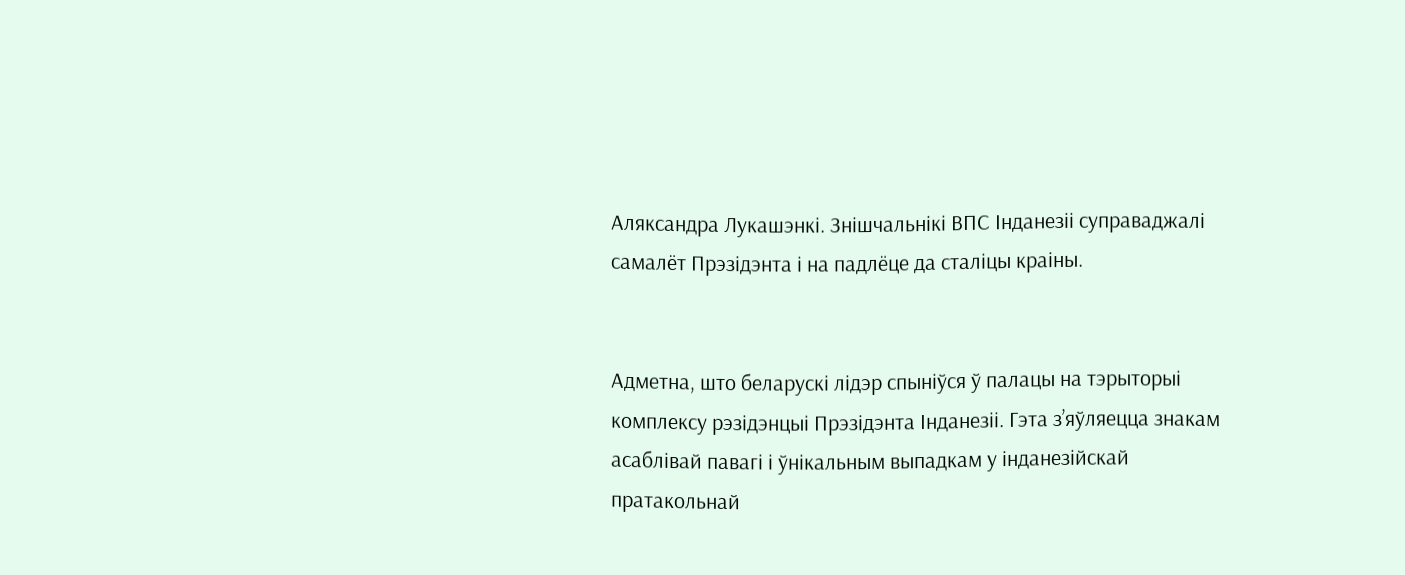Аляксандра Лукашэнкі. Знішчальнікі ВПС Інданезіі суправаджалі самалёт Прэзідэнта і на падлёце да сталіцы краіны.


Адметна, што беларускі лідэр спыніўся ў палацы на тэрыторыі комплексу рэзідэнцыі Прэзідэнта Інданезіі. Гэта з’яўляецца знакам асаблівай павагі і ўнікальным выпадкам у інданезійскай пратакольнай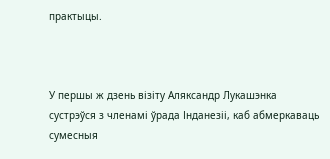практыцы.



У першы ж дзень візіту Аляксандр Лукашэнка сустрэўся з членамі ўрада Інданезіі, каб абмеркаваць сумесныя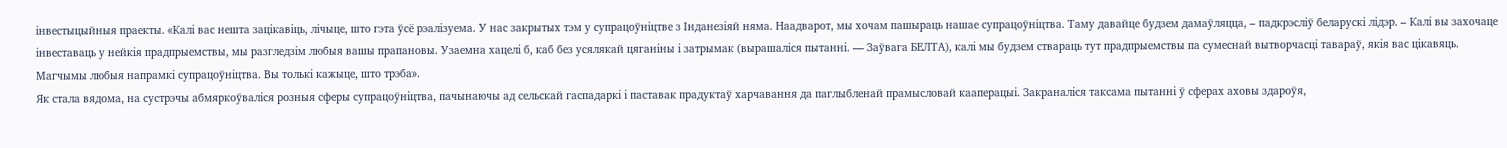інвестыцыйныя праекты. «Калі вас нешта зацікавіць, лічыце, што гэта ўсё рэалізуема. У нас закрытых тэм у супрацоўніцтве з Інданезіяй няма. Наадварот, мы хочам пашыраць нашае супрацоўніцтва. Таму давайце будзем дамаўляцца, – падкрэсліў беларускі лідэр. – Калі вы захочаце інвеставаць у нейкія прадпрыемствы, мы разгледзім любыя вашы прапановы. Узаемна хацелі б, каб без усялякай цяганіны і затрымак (вырашаліся пытанні. — Заўвага БЕЛТА), калі мы будзем ствараць тут прадпрыемствы па сумеснай вытворчасці тавараў, якія вас цікавяць. Магчымы любыя напрамкі супрацоўніцтва. Вы толькі кажыце, што трэба».
Як стала вядома, на сустрэчы абмяркоўваліся розныя сферы супрацоўніцтва, пачынаючы ад сельскай гаспадаркі і паставак прадуктаў харчавання да паглыбленай прамысловай кааперацыі. Закраналіся таксама пытанні ў сферах аховы здароўя,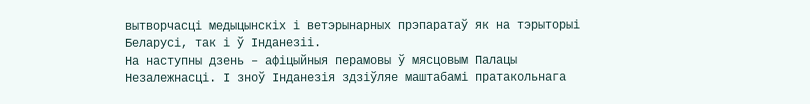вытворчасці медыцынскіх і ветэрынарных прэпаратаў як на тэрыторыі Беларусі, так і ў Інданезіі.
На наступны дзень – афіцыйныя перамовы ў мясцовым Палацы Незалежнасці. І зноў Інданезія здзіўляе маштабамі пратакольнага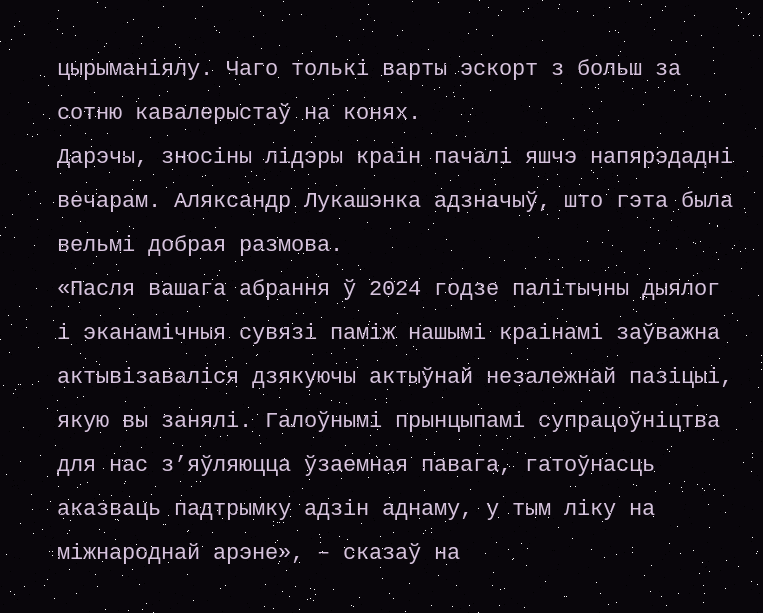цырыманіялу. Чаго толькі варты эскорт з больш за сотню кавалерыстаў на конях.
Дарэчы, зносіны лідэры краін пачалі яшчэ напярэдадні вечарам. Аляксандр Лукашэнка адзначыў, што гэта была вельмі добрая размова.
«Пасля вашага абрання ў 2024 годзе палітычны дыялог і эканамічныя сувязі паміж нашымі краінамі заўважна актывізаваліся дзякуючы актыўнай незалежнай пазіцыі, якую вы занялі. Галоўнымі прынцыпамі супрацоўніцтва для нас з’яўляюцца ўзаемная павага, гатоўнасць аказваць падтрымку адзін аднаму, у тым ліку на міжнароднай арэне», – сказаў на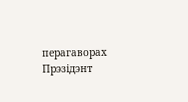перагаворах Прэзідэнт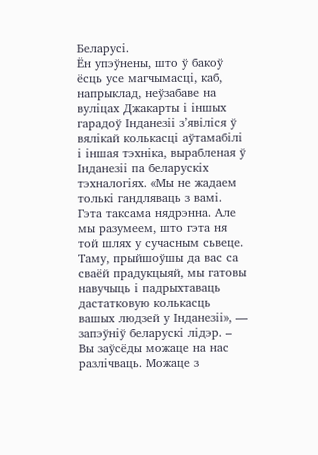Беларусі.
Ён упэўнены, што ў бакоў ёсць усе магчымасці, каб, напрыклад, неўзабаве на вуліцах Джакарты і іншых гарадоў Інданезіі з’явіліся ў вялікай колькасці аўтамабілі і іншая тэхніка, вырабленая ў Інданезіі па беларускіх тэхналогіях. «Мы не жадаем толькі гандляваць з вамі. Гэта таксама нядрэнна. Але мы разумеем, што гэта ня той шлях у сучасным сьвеце. Таму, прыйшоўшы да вас са сваёй прадукцыяй, мы гатовы навучыць і падрыхтаваць дастатковую колькасць вашых людзей у Інданезіі», — запэўніў беларускі лідэр. – Вы заўсёды можаце на нас разлічваць. Можаце з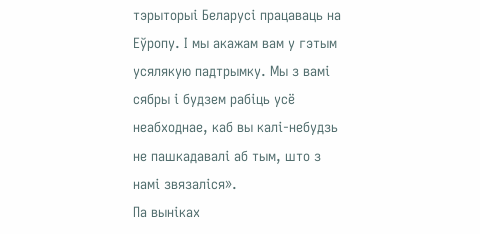тэрыторыі Беларусі працаваць на Еўропу. І мы акажам вам у гэтым усялякую падтрымку. Мы з вамі сябры і будзем рабіць усё неабходнае, каб вы калі-небудзь не пашкадавалі аб тым, што з намі звязаліся».
Па выніках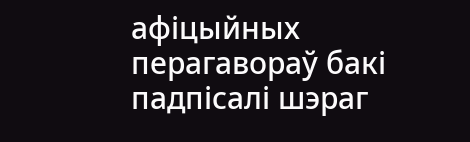афіцыйных перагавораў бакі падпісалі шэраг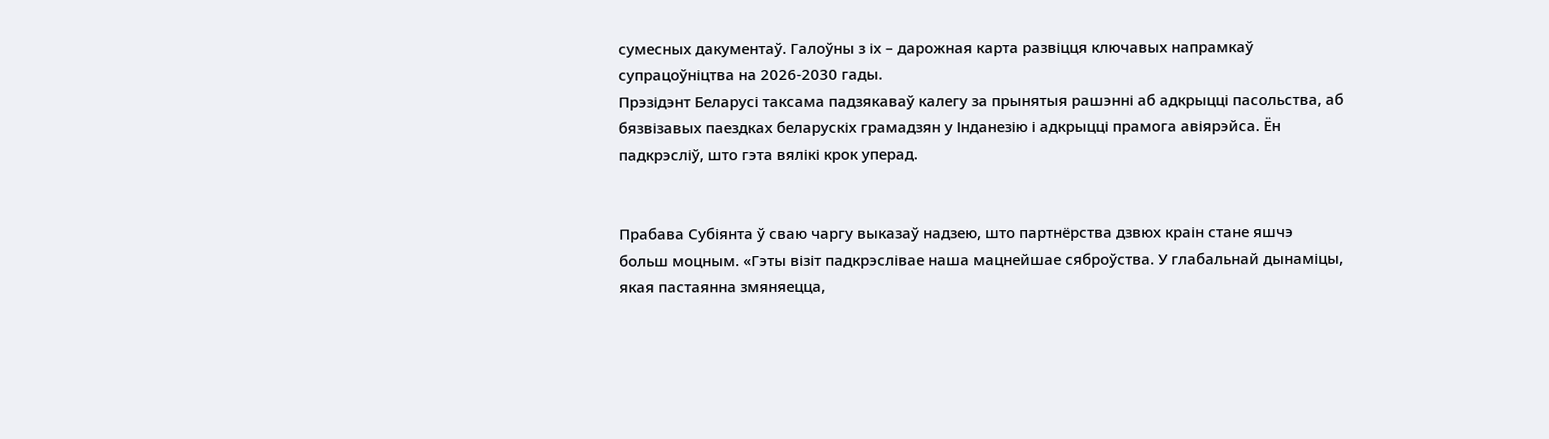сумесных дакументаў. Галоўны з іх – дарожная карта развіцця ключавых напрамкаў супрацоўніцтва на 2026-2030 гады.
Прэзідэнт Беларусі таксама падзякаваў калегу за прынятыя рашэнні аб адкрыцці пасольства, аб бязвізавых паездках беларускіх грамадзян у Інданезію і адкрыцці прамога авіярэйса. Ён падкрэсліў, што гэта вялікі крок уперад.


Прабава Субіянта ў сваю чаргу выказаў надзею, што партнёрства дзвюх краін стане яшчэ больш моцным. «Гэты візіт падкрэслівае наша мацнейшае сяброўства. У глабальнай дынаміцы, якая пастаянна змяняецца,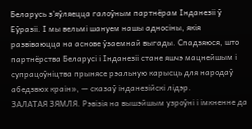Беларусь з’яўляецца галоўным партнёрам Інданезіі ў Еўразіі. І мы вельмі шануем нашы адносіны, якія развіваюцца на аснове ўзаемнай выгады. Спадзяюся, што партнёрства Беларусі і Інданезіі стане яшчэ мацнейшым і супрацоўніцтва прынясе рэальную карысць для народаў абедзвюх краін», — сказаў інданезійскі лідэр.
ЗАЛАТАЯ ЗЯМЛЯ. Рэвізія на вышэйшым узроўні і імкненне да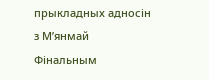прыкладных адносін з М’янмай
Фінальным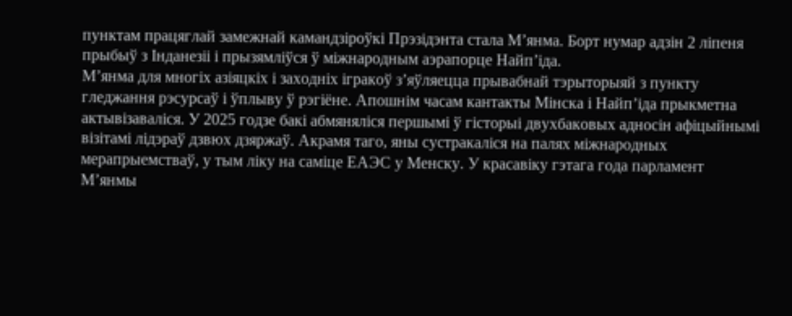пунктам працяглай замежнай камандзіроўкі Прэзідэнта стала М’янма. Борт нумар адзін 2 ліпеня прыбыў з Інданезіі і прызямліўся ў міжнародным аэрапорце Найп’іда.
М’янма для многіх азіяцкіх і заходніх ігракоў з’яўляецца прывабнай тэрыторыяй з пункту гледжання рэсурсаў і ўплыву ў рэгіёне. Апошнім часам кантакты Мінска і Найп’іда прыкметна актывізаваліся. У 2025 годзе бакі абмяняліся першымі ў гісторыі двухбаковых адносін афіцыйнымі візітамі лідэраў дзвюх дзяржаў. Акрамя таго, яны сустракаліся на палях міжнародных мерапрыемстваў, у тым ліку на саміце ЕАЭС у Менску. У красавіку гэтага года парламент М’янмы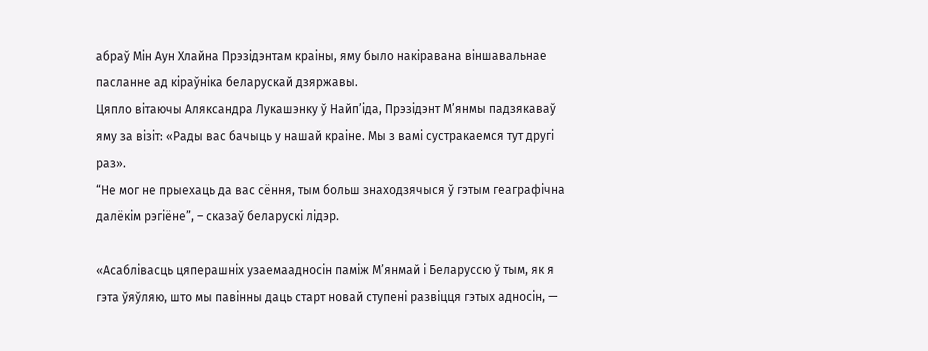абраў Мін Аун Хлайна Прэзідэнтам краіны, яму было накіравана віншавальнае пасланне ад кіраўніка беларускай дзяржавы.
Цяпло вітаючы Аляксандра Лукашэнку ў Найп’іда, Прэзідэнт М’янмы падзякаваў яму за візіт: «Рады вас бачыць у нашай краіне. Мы з вамі сустракаемся тут другі раз».
“Не мог не прыехаць да вас сёння, тым больш знаходзячыся ў гэтым геаграфічна далёкім рэгіёне”, – сказаў беларускі лідэр.

«Асаблівасць цяперашніх узаемаадносін паміж М’янмай і Беларуссю ў тым, як я гэта ўяўляю, што мы павінны даць старт новай ступені развіцця гэтых адносін, —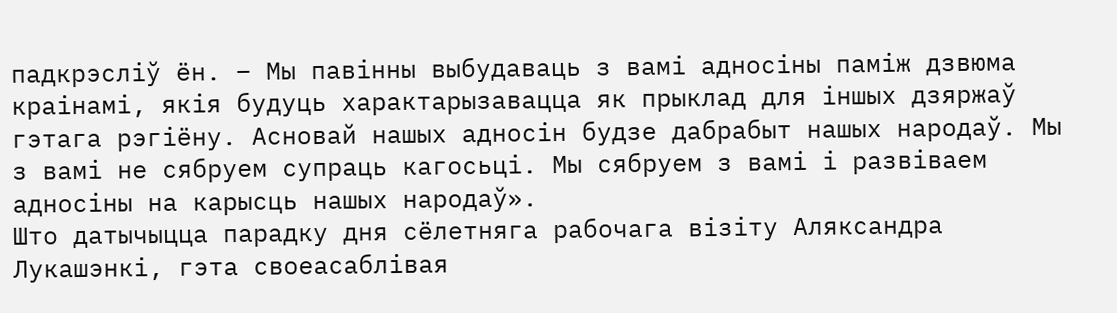падкрэсліў ён. – Мы павінны выбудаваць з вамі адносіны паміж дзвюма краінамі, якія будуць характарызавацца як прыклад для іншых дзяржаў гэтага рэгіёну. Асновай нашых адносін будзе дабрабыт нашых народаў. Мы з вамі не сябруем супраць кагосьці. Мы сябруем з вамі і развіваем адносіны на карысць нашых народаў».
Што датычыцца парадку дня сёлетняга рабочага візіту Аляксандра Лукашэнкі, гэта своеасаблівая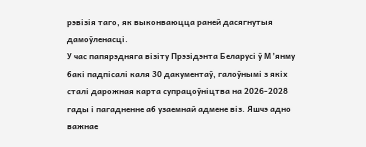рэвізія таго, як выконваюцца раней дасягнутыя дамоўленасці.
У час папярэдняга візіту Прэзідэнта Беларусі ў М’янму бакі падпісалі каля 30 дакументаў, галоўнымі з якіх сталі дарожная карта супрацоўніцтва на 2026-2028 гады і пагадненне аб узаемнай адмене віз. Яшчэ адно важнае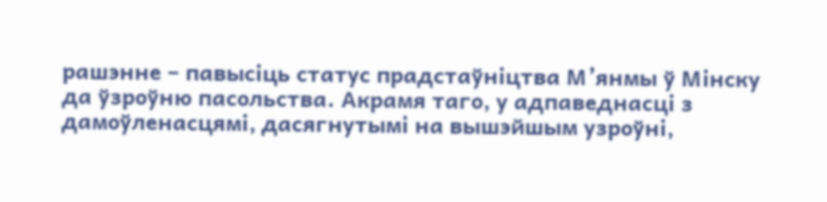рашэнне – павысіць статус прадстаўніцтва М’янмы ў Мінску да ўзроўню пасольства. Акрамя таго, у адпаведнасці з дамоўленасцямі, дасягнутымі на вышэйшым узроўні,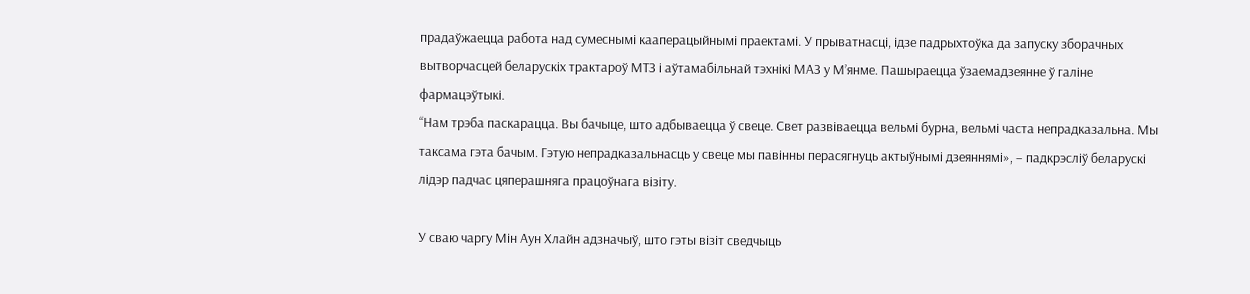прадаўжаецца работа над сумеснымі кааперацыйнымі праектамі. У прыватнасці, ідзе падрыхтоўка да запуску зборачных вытворчасцей беларускіх трактароў МТЗ і аўтамабільнай тэхнікі МАЗ у М’янме. Пашыраецца ўзаемадзеянне ў галіне фармацэўтыкі.
“Нам трэба паскарацца. Вы бачыце, што адбываецца ў свеце. Свет развіваецца вельмі бурна, вельмі часта непрадказальна. Мы таксама гэта бачым. Гэтую непрадказальнасць у свеце мы павінны перасягнуць актыўнымі дзеяннямі», – падкрэсліў беларускі лідэр падчас цяперашняга працоўнага візіту.

У сваю чаргу Мін Аун Хлайн адзначыў, што гэты візіт сведчыць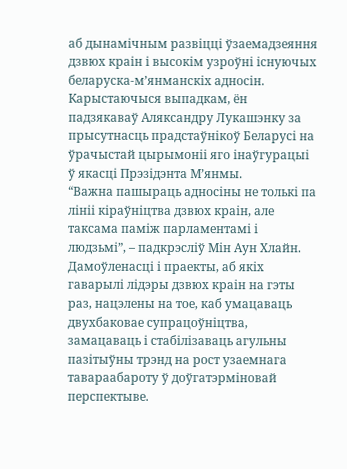аб дынамічным развіцці ўзаемадзеяння дзвюх краін і высокім узроўні існуючых беларуска-м’янманскіх адносін. Карыстаючыся выпадкам, ён падзякаваў Аляксандру Лукашэнку за прысутнасць прадстаўнікоў Беларусі на ўрачыстай цырымоніі яго інаўгурацыі ў якасці Прэзідэнта М’янмы.
“Важна пашыраць адносіны не толькі па лініі кіраўніцтва дзвюх краін, але таксама паміж парламентамі і людзьмі”, – падкрэсліў Мін Аун Хлайн.
Дамоўленасці і праекты, аб якіх гаварылі лідэры дзвюх краін на гэты раз, нацэлены на тое, каб умацаваць двухбаковае супрацоўніцтва, замацаваць і стабілізаваць агульны пазітыўны трэнд на рост узаемнага тавараабароту ў доўгатэрміновай перспектыве.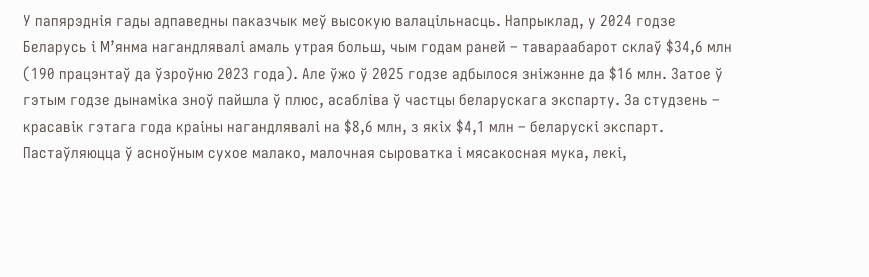У папярэднія гады адпаведны паказчык меў высокую валацільнасць. Напрыклад, у 2024 годзе Беларусь і М’янма нагандлявалі амаль утрая больш, чым годам раней – тавараабарот склаў $34,6 млн (190 працэнтаў да ўзроўню 2023 года). Але ўжо ў 2025 годзе адбылося зніжэнне да $16 млн. Затое ў гэтым годзе дынаміка зноў пайшла ў плюс, асабліва ў частцы беларускага экспарту. За студзень – красавік гэтага года краіны нагандлявалі на $8,6 млн, з якіх $4,1 млн – беларускі экспарт. Пастаўляюцца ў асноўным сухое малако, малочная сыроватка і мясакосная мука, лекі,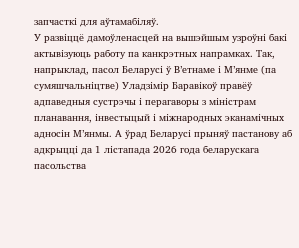запчасткі для аўтамабіляў.
У развіццё дамоўленасцей на вышэйшым узроўні бакі актывізуюць работу па канкрэтных напрамках. Так, напрыклад, пасол Беларусі ў В’етнаме і М’янме (па сумяшчальніцтве) Уладзімір Баравікоў правёў адпаведныя сустрэчы і перагаворы з міністрам планавання, інвестыцый і міжнародных эканамічных адносін М’янмы. А ўрад Беларусі прыняў пастанову аб адкрыцці да 1 лістапада 2026 года беларускага пасольства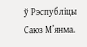ў Рэспубліцы Саюз М’янма.